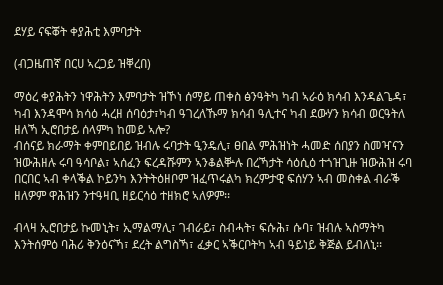ደሃይ ናፍቖት ቀያሕቲ እምባታት

(ብጋዜጠኛ በርሀ ኣረጋይ ዝቐረበ)

ማዕረ ቀያሕትን ነዋሕትን እምባታት ዝኾነ ሰማይ ጠቀስ ፅንዓትካ ካብ ኣራዕ ክሳብ እንዳልጌዳ፣ ካብ እንዳሞሳ ክሳዕ ሓረዘ ሰባዕታ፣ካብ ዓገረለኹማ ክሳብ ዓሊተና ካብ ደውሃን ክሳብ ወርዓትለ ዘለኻ ኢሮበታይ ሰላምካ ከመይ ኣሎ?
ብሰናይ ክራማት ቀምበይበይ ዝብሉ ሩባታት ዒንዴሊ፣ ፀበል ምሕዝነት ሓመድ ሰበያን ስመዣናን ዝውሕዘሉ ሩባ ዓሳቦል፣ ኣሰፈን ፍረዳሹምን ኣንቆልቝሉ በረኻታት ሳዕሲዕ ተጎዝጊዙ ዝውሕዝ ሩባ በርበር ኣብ ቀላቕል ኮይንካ እንትትዕዘቦም ዝፈጥሩልካ ክረምታዊ ፍሰሃን ኣብ መስቀል ብራቕ ዘለዎም ዋሕዝን ንተዓዛቢ ዘይርሳዕ ተዘክሮ ኣለዎም፡፡

ብላዛ ኢሮበታይ ኩመኒት፣ ኢማልማሊ፣ ገብራይ፣ ስብሓት፣ ፍሱሕ፣ ሱባ፣ ዝብሉ ኣስማትካ እንትሰምዕ ባሕሪ ቅንዕናኻ፣ ደረት ልግስኻ፣ ፈቃር ኣቕርቦትካ ኣብ ዓይነይ ቅጅል ይብለኒ፡፡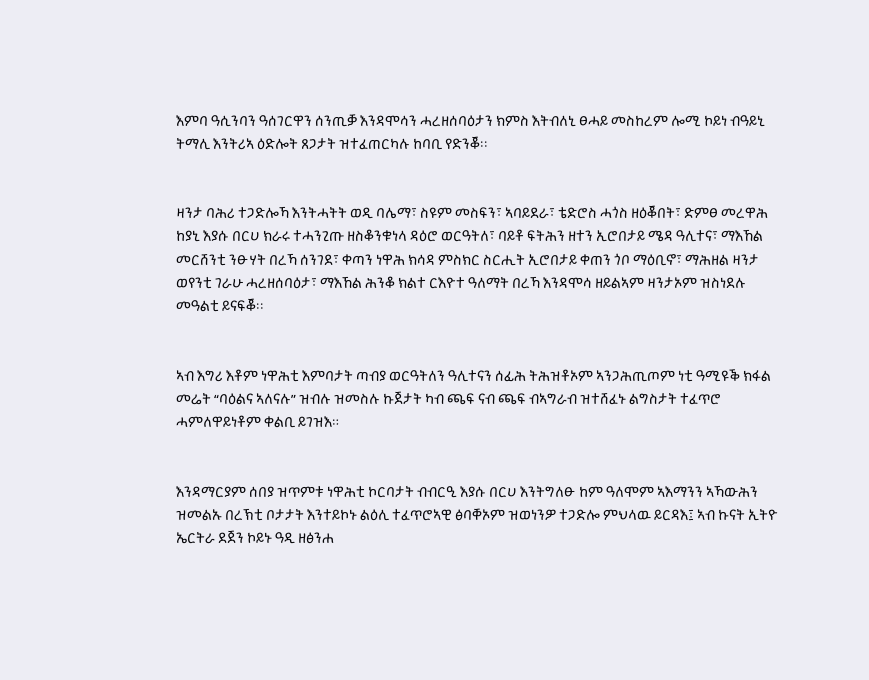እምባ ዓሲንባን ዓሰገርዋን ሰንጢቓ እንዳሞሳን ሓረዘሰባዕታን ክምስ እትብለኒ ፀሓይ መስከረም ሎሚ ኮይነ ብዓይኒ ትማሊ እንትሪኣ ዕድሎት ጸጋታት ዝተፈጠርካሉ ከባቢ የድንቖ፡፡


ዛንታ ባሕሪ ተጋድሎኻ እንትሓትት ወዲ ባሌማ፣ ስዩም መስፍን፣ ኣባይደራ፣ ቴድሮስ ሓጎስ ዘዕቖበት፣ ድምፀ መረዋሕ ከያኒ እያሱ በርሀ ክራሩ ተሓንጊጡ ዘስቆንቁነላ ዳዕሮ ወርዓትለ፣ ባይቶ ፍትሕን ዘተን ኢሮበታይ ሜዳ ዓሊተና፣ ማእኸል መርሸንቲ ንፁሃት በረኻ ሰንገደ፣ ቀጣን ነዋሕ ክሳዳ ምስክር ስርሒት ኢሮበታይ ቀጠን ጎቦ ማዕቢኖ፣ ማሕዘል ዛንታ ወየንቲ ገራሁ ሓረዘሰባዕታ፣ ማእኸል ሕንቆ ክልተ ርእዮተ ዓለማት በረኻ እንዳሞሳ ዘይልኣም ዛንታኦም ዝስነደሉ መዓልቲ ይናፍቖ፡፡


ኣብ እግሪ እቶም ነዋሕቲ እምባታት ጣብያ ወርዓትለን ዓሊተናን ሰፊሕ ትሕዝቶኦም ኣንጋሕጢጦም ነቲ ዓሚዩቕ ክፋል መሬት “ባዕልና ኣለናሉ” ዝብሉ ዝመስሉ ኩጀታት ካብ ጫፍ ናብ ጫፍ ብኣግራብ ዝተሸፈኑ ልግስታት ተፈጥሮ ሓምለዋይነቶም ቀልቢ ይገዝእ።


እንዳማርያም ሰበያ ዝጥምቱ ነዋሕቲ ኮርባታት ብብርዒ እያሱ በርሀ እንትግለፁ ከም ዓለሞም ኣእማንን ኣኻውሕን ዝመልኡ በረኽቲ ቦታታት እንተይኮኑ ልዕሊ ተፈጥሮኣዊ ፅባቐኦም ዝወነንዎ ተጋድሎ ምህላዉ ይርዳእ፤ ኣብ ኩናት ኢትዮ ኤርትራ ደጀን ኮይኑ ዓዲ ዘፅንሐ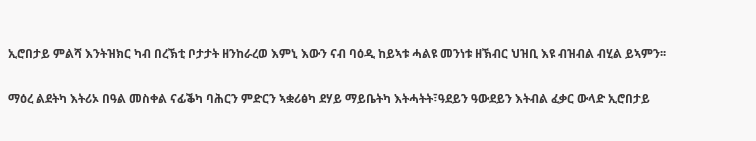ኢሮበታይ ምልሻ እንትዝክር ካብ በረኽቲ ቦታታት ዘንከራረወ እምኒ እውን ናብ ባዕዲ ከይኣቱ ሓልዩ መንነቱ ዘኽብር ህዝቢ እዩ ብዝብል ብሂል ይኣምን፡፡

ማዕረ ልደትካ እትሪኦ በዓል መስቀል ናፊቕካ ባሕርን ምድርን ኣቋሪፅካ ደሃይ ማይቤትካ እትሓትት፣ዓደይን ዓውደይን እትብል ፈቃር ውላድ ኢሮበታይ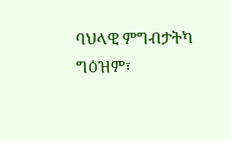ባህላዊ ምግብታትካ ግዕዝም፣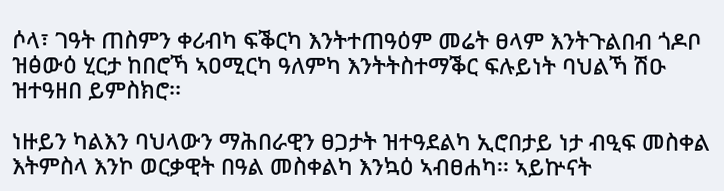ሶላ፣ ገዓት ጠስምን ቀሪብካ ፍቕርካ እንትተጠዓዕም መሬት ፀላም እንትጉልበብ ጎዶቦ ዝፅውዕ ሂርታ ከበሮኻ ኣዐሚርካ ዓለምካ እንትትስተማቕር ፍሉይነት ባህልኻ ሽዑ ዝተዓዘበ ይምስክሮ፡፡

ነዙይን ካልእን ባህላውን ማሕበራዊን ፀጋታት ዝተዓደልካ ኢሮበታይ ነታ ብዒፍ መስቀል እትምስላ እንኮ ወርቃዊት በዓል መስቀልካ እንኳዕ ኣብፀሐካ፡፡ ኣይኵናት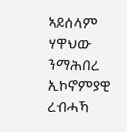ኣይሰላም ሃዋህው ንማሕበረ ኢኮኖምያዊ ረብሓኻ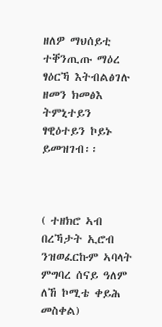ዘለዎ ማህሰይቲ ተቐንጢጡ ማዕረ ፃዕርኻ እትብልፅገሉ ዘመን ክመፅእ ትምኒተይን ፃዊዕተይን ኮይኑ ይመዝገብ፡፡



( ተዘክሮ ኣብ በረኻታት ኢሮብ ንዝወፈርኩም ኣባላት ምግባረ ሰናይ ዓለም ለኸ ኮሚቴ ቀይሕ መስቀል)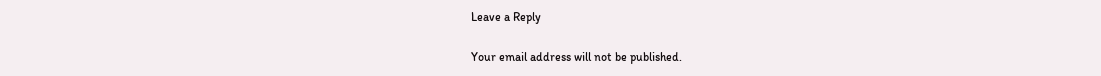Leave a Reply

Your email address will not be published.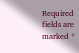Required fields are marked *